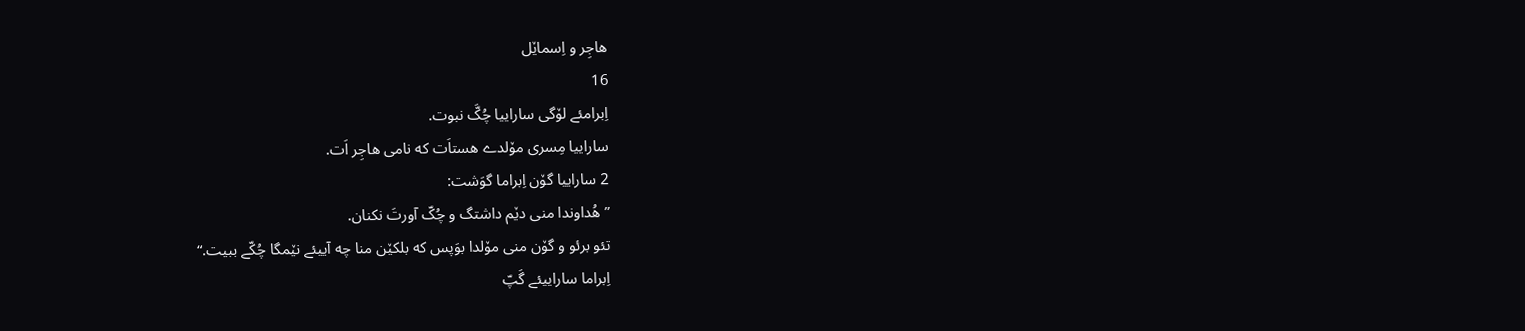هاجِر و اِسماێل
16
اِبرامئے لۆگی ساراییا چُکَّ نبوت.
ساراییا مِسری مۆلدے هستاَت که نامی هاجِر اَت.
2 ساراییا گۆن اِبراما گوَشت:
”هُداوندا منی دێم داشتگ و چُکّ آورتَ نکنان.
تئو برئو و گۆن منی مۆلدا بوَپس که بلکێن منا چه آییئے نێمگا چُکّے ببیت.“
اِبراما ساراییئے گَپّ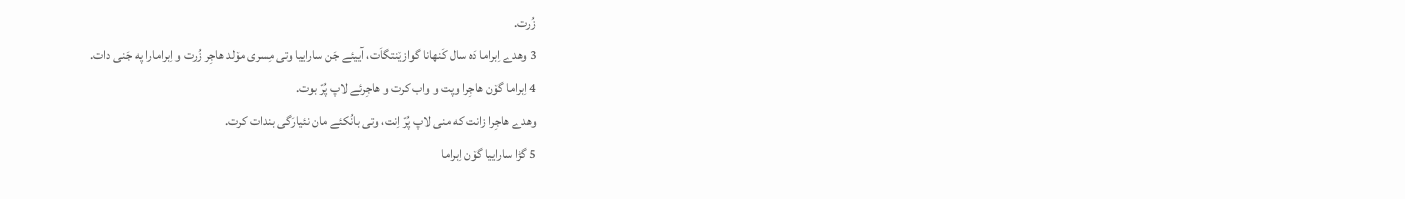زُرت.
3 وهدے اِبراما دَه سال کَنهانا گوازێنتگاَت، آییئے جَن ساراییا وتی مِسری مۆلد هاجِر زُرت و اِبرامارا په جَنی دات.
4 اِبراما گۆن هاجِرا وپت و واب کرت و هاجِرئے لاپ پُرّ بوت.
وهدے هاجِرا زانت که منی لاپ پُرّ اِنت، وتی بانُکئے مان نئیارَگی بندات کرت.
5 گڑا ساراییا گۆن اِبراما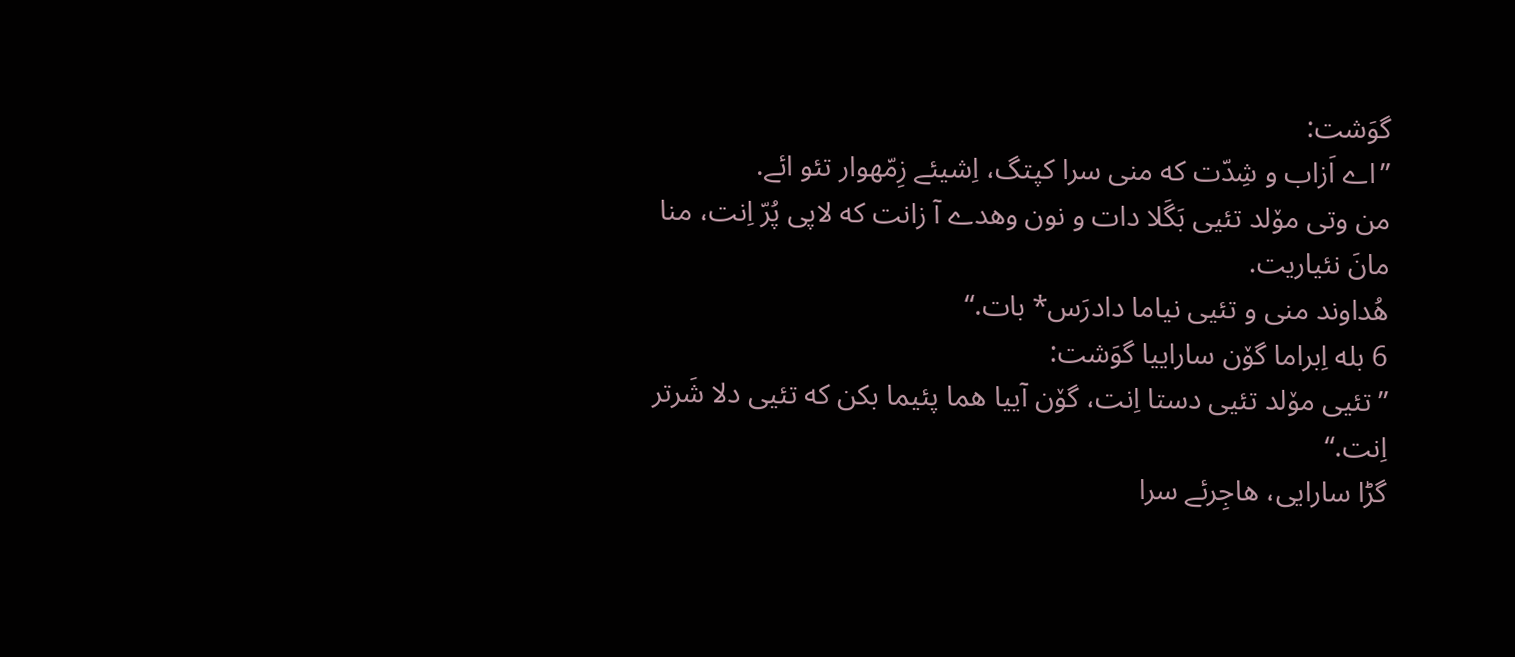گوَشت:
”اے اَزاب و شِدّت که منی سرا کپتگ، اِشیئے زِمّهوار تئو ائے.
من وتی مۆلد تئیی بَگَلا دات و نون وهدے آ زانت که لاپی پُرّ اِنت، منا مانَ نئیاریت.
هُداوند منی و تئیی نیاما دادرَس* بات.“
6 بله اِبراما گۆن ساراییا گوَشت:
”تئیی مۆلد تئیی دستا اِنت، گۆن آییا هما پئیما بکن که تئیی دلا شَرتر اِنت.“
گڑا سارایی، هاجِرئے سرا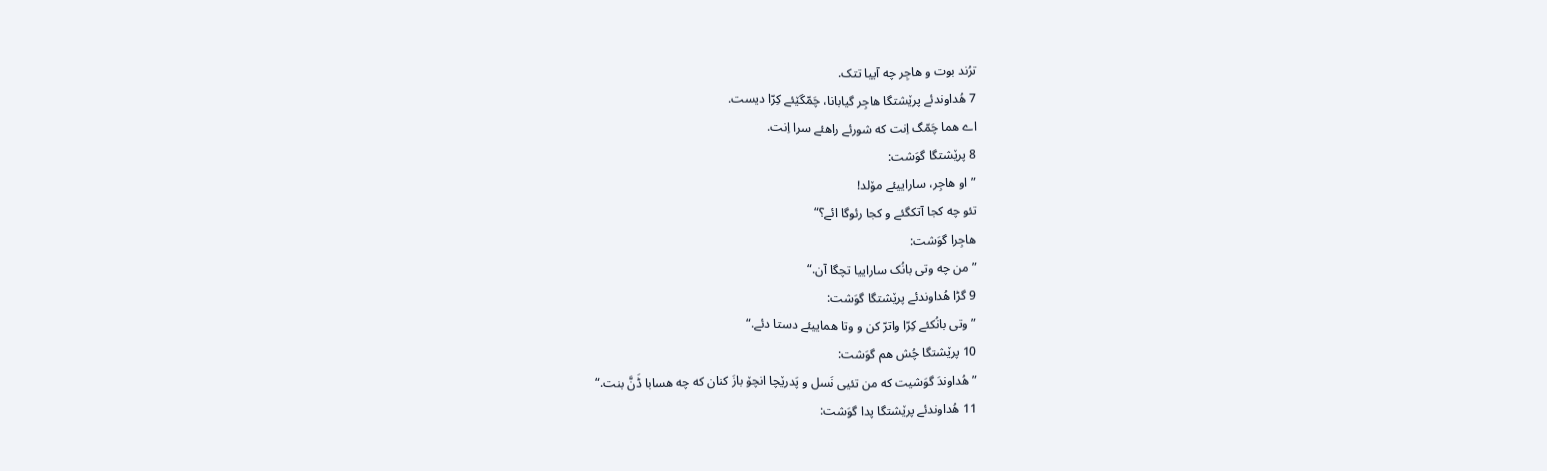ترُند بوت و هاجِر چه آییا تتک.
7 هُداوندئے پرێشتگا هاجِر گیابانا، چَمّگێئے کِرّا دیست.
اے هما چَمّگ اِنت که شورئے راهئے سرا اِنت.
8 پرێشتگا گوَشت:
”او هاجِر، ساراییئے مۆلد!
تئو چه کجا آتکگئے و کجا رئوگا ائے؟“
هاجِرا گوَشت:
”من چه وتی بانُک ساراییا تچگا آن.“
9 گڑا هُداوندئے پرێشتگا گوَشت:
”وتی بانُکئے کِرّا واترّ کن و وتا هماییئے دستا دئے.“
10 پرێشتگا چُش هم گوَشت:
”هُداوندَ گوَشیت که من تئیی نَسل و پَدرێچا انچۆ بازَ کنان که چه هسابا ڈَنَّ بنت.“
11 هُداوندئے پرێشتگا پدا گوَشت: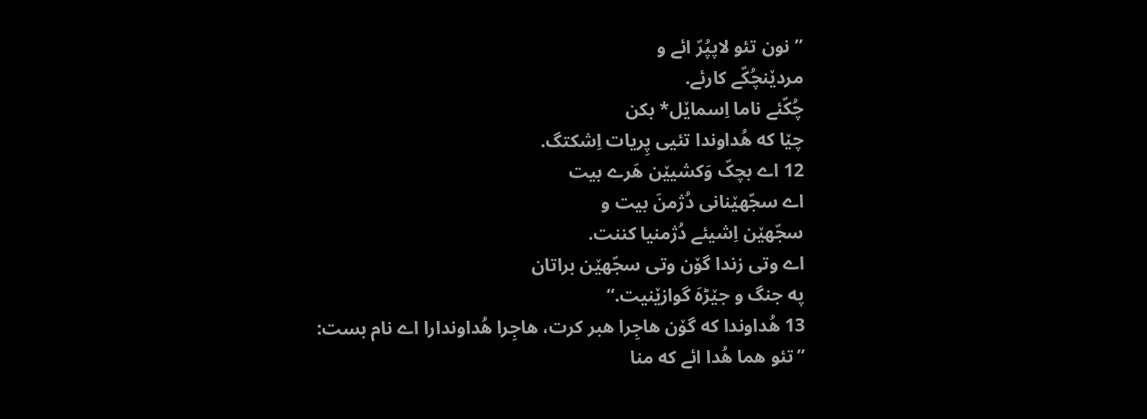”نون تئو لاپپُرّ ائے و
مردێنچُکّے کارئے.
چُکّئے ناما اِسماێل* بکن
چێا که هُداوندا تئیی پِریات اِشکتگ.
12 اے بچکّ وَکشیێن هَرے بیت
اے سجّهێنانی دُژمنَ بیت و
سجّهێن اِشیئے دُژمنیا کننت.
اے وتی زندا گۆن وتی سجّهێن براتان
په جنگ و جێڑهَ گوازێنیت.“
13 هُداوندا که گۆن هاجِرا هبر کرت، هاجِرا هُداوندارا اے نام بست:
”تئو هما هُدا ائے که منا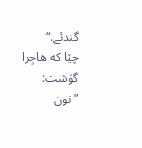گندئے.“
چێا که هاجِرا گوَشت:
”نون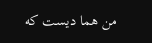من هما دیست که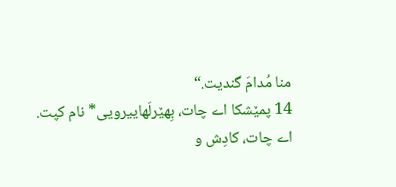منا مُدامَ گندیت.“
14 پمێشکا اے چات، بِهێرلَهاییرویی* نام کپت.
اے چات، کادِش و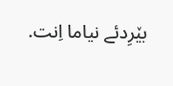بێرِدئے نیاما اِنت.